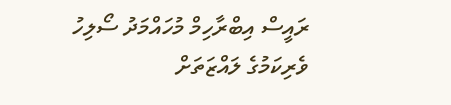ރައީސް އިބްރާހިމް މުހައްމަދު ސޯލިހު
ވެރިކަމުގެ ލައްޒަތަށް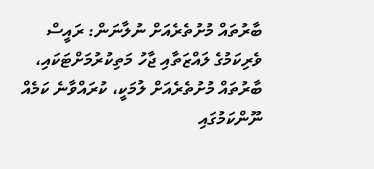ބާރުތައް މުށުތެރެއަށް ނުލާނަން: ރައީސް
ވެރިކަމުގެ ލައްޒަތާއި ޖާހު މަތިކުރުމަށްޓަކައި، ބާރުތައް މުށުތެރެއަށް ލުމަކީ، ކުރައްވާނެ ކަމެއް ނޫންކަމުގައި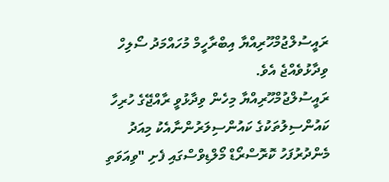ރައީސުލްޖުމްހޫރިއްޔާ އިބްރާހީމް މުހައްމަދު ސޯލިހް ވިދާޅުވެއްޖެ އެވެ.
ރައީސުލްޖުމްހޫރިއްޔާ މިހެން ވިދާޅުވީ ރާއްޖޭގެ ހުރިހާ ކައުންސިލުތަކުގެ ކައުންސިލަރުންނާއެކު މިއަދު މެންދުރުފަހު ކޮރޮސްރޯޑް މޯލްޑިވްސްގައި ފެށި "ވިއަވަތި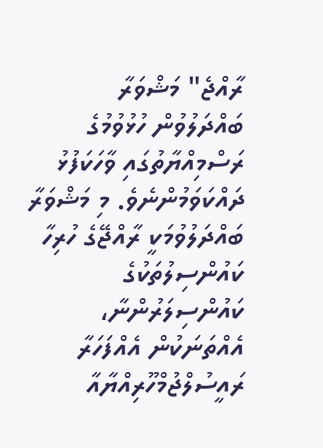ރާއްޖެ" މަޝްވަރާ ބައްދަލުވުން ހުޅުވުމުގެ ރަސްމިއްޔާތުގައި ވާހަކަފުޅު ދައްކަވަމުންނެވެ. މި މަޝްވަރާ ބައްދަލުވުމަކީ ރާއްޖޭގެ ހުރިހާ ކައުންސިލުތަކުގެ ކައުންސިލަރުންނާ، އެއްތަނަކުން އެއްފަހަރާ ރައީސުލްޖުމްހޫރިއްޔާއާ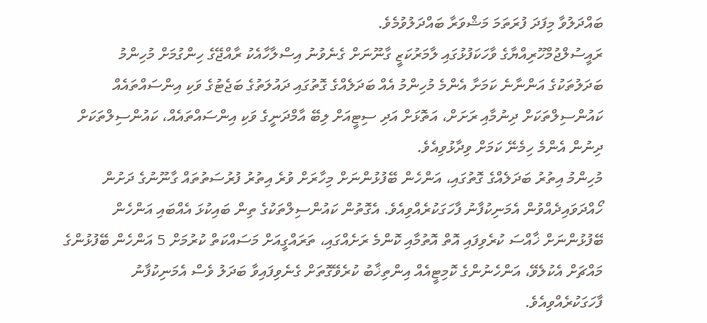ބައްދަލުވާ މިފަދަ ފުރަތަމަ މަޝްވަރާ ބައްދަލުވުމެވެ.
ރައީސުލްޖުމްހޫރިއްޔާގެ ވާހަކަފުޅުގައި ލާމަރުކަޒީ ގާނޫނަށް ގެނެވުނު އިސްލާހާއެކު ރާއްޖޭގެ ހިންގުމަށް މުހިންމު ބަދަލުތަކުގެ އަންނާނެ ކަމަށާ އެންމެ މުހިންމު އެއް ބަދަލެއްގެ ގޮތުގައި ދައުލަތުގެ ބަޖެޓުގެ ވަކި އިންސައްތައެއް ކައުންސިލްތަކަށް ދިނުމާއި ރަށަށް، އަތޮޅަށް އަދި ސިޓީއަށް ލިބޭ އާމްދަނީގެ ވަކި އިންސައްތައެއް، ކައުންސިލްތަކަށް ދިނުން އެންމެ ހިމެނޭ ކަމަށް ވިދާޅުވިއެވެ.
މުހިންމު އިތުރު ބަދަލެއްގެ ގޮތުގައި، އަންހެން ބޭފުޅުންނަށް މިހާރަށް ވުރެ އިތުރު ފުރުސަތުތައް ގާނޫނުގެ ދަށުން ހޯއްދަވައިދެއްވުން އެމަނިކުފާނު ފާހަގަކުރެއްވިއެވެ. އެގޮތުން ކައުންސިލްތަކުގެ ތިން ބައިކުޅަ އެއްބައި އަންހެން ބޭފުޅުންނަށް ޚާއްސަ ކުރެވިފައި އޮތް އޮތުމާއި ކޮންމެ ރަށެއްގައި، ތަރައްގީއަށް މަސައްކަތް ކުރުމަށް 5 އަންހެން ބޭފުޅުންގެ މައްޗަށް އެކުލެވޭ، އަންހެނުންގެ ކޮމިޓީއެއް އިންތިޚާބު ކުރެވޭގޮތަށް ގެނެވިފައިވާ ބަދަލު ވެސް އެމަނިކުފާނު ފާހަގަކުރެއްވިއެވެ.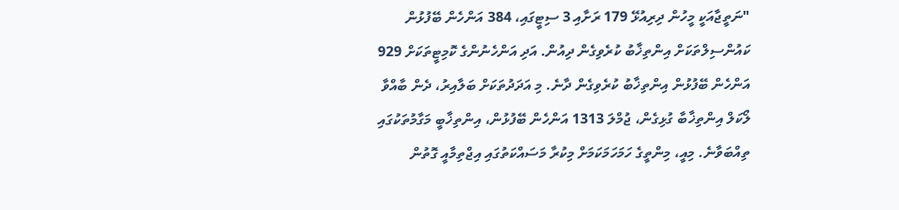"ނަތީޖާއަކީ މީހުން ދިރިއުޅޭ 179 ރަށާއި 3 ސިޓީގައި، 384 އަންހެން ބޭފުޅުން ކައުންސިލްތަކަށް އިންތިޚާބު ކުރެވިގެން ދިއުން. އަދި އަންހެނުންގެ ކޮމިޓީތަކަށް 929 އަންހެން ބޭފުޅުން އިންތިޚާބު ކުރެވިގެން ދާނެ. މި އަދަދުތަކަށް ބަލާއިރު، ދެން ބާއްވާ ލޯކަލް އިންތިޚާބާ ގުޅިގެން، ޖުމްލަ 1313 އަންހެން ބޭފުޅުން، އިންތިޚާބީ މަގާމުތަކުގައި ތިއްބަވާނެ. މިއީ، މިންތީގެ ހަމަހަމަކަމަށް މިކުރާ މަސައްކަތުގައި އިޖްތިމާއީ ގޮތުން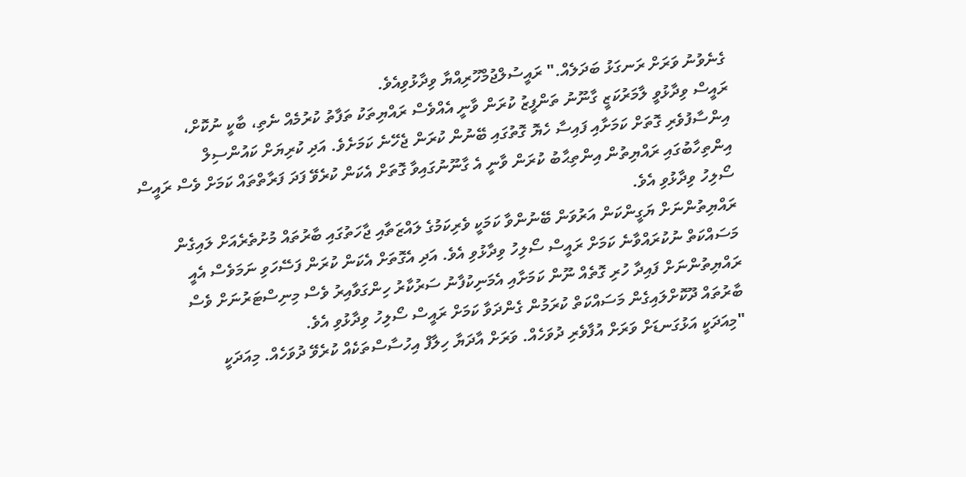ގެނެވުނު ވަރަށް ރަނގަޅު ބަދަލެއް." ރައީސުލްޖުމްހޫރިއްޔާ ވިދާޅުވިއެވެ.
ރައީސް ވިދާޅުވީ ލާމަރުކަޒީ ގާނޫނު ތަންފީޒު ކުރަން ވާނީ އެއްވެސް ރައްޔިތަކު ތަފާތު ކުރުމެއް ނެތި، ބާކީ ނުކޮށް، އިންސާފުވެރި ގޮތަށް ކަމަށާއި ފައިސާ ހެޔޮ ގޮތުގައި ބޭނުން ކުރަން ޖެހޭނެ ކަމަށެވެ. އަދި ކުރިޔަށް ކައުންސިލް އިންތިހާބުގައި ރައްޔިތުން އިންތިޙާބު ކުރަން ވާނީ އެ ގާނޫނުގައިވާ ގޮތަށް އެކަން ކުރެވޭ ފަދަ ފަރާތްތައް ކަމަށް ވެސް ރައީސް ސޯލިހު ވިދާޅުވި އެވެ.
ރައްޔިތުންނަށް ޔަގީންކަން އަރުވަން ބޭނުންވާ ކަމަކީ ވެރިކަމުގެ ލައްޒަތާއި ޖާހަތުގައި ބާރުތައް މުށުތެރެއަށް ލައިގެން މަސައްކަތް ނުކުރައްވާނެ ކަމަށް ރައީސް ސޯލިހު ވިދާޅުވި އެވެ. އަދި އެގޮތަށް އެކަން ކުރަން ފަސޭހަވި ނަމަވެސް އެއީ ރައްޔިތުންނަށް ފައިދާ ހުރި ގޮތެއް ނޫން ކަމަށާއި އެމަނިކުފާނު ސަރުކާރު ހިންގަވާއިރު ވެސް މިނިސްޓަރުނަށް ވެސް ބާރުތައް ދޫކޮށްލައިގެން މަސައްކަތް ކުރަމުން ގެންދަވާ ކަމަށް ރައީސް ސޯލިހު ވިދާޅުވި އެވެ.
"މިއަދަކީ އަޅުގަނޑަށް ވަރަށް އުފާވެރި ދުވަހެއް. ވަރަށް އާދަޔާ ހިލާފް އިހުސާސްތަކެއް ކުރެވޭ ދުވަހެއް. މިއަދަކީ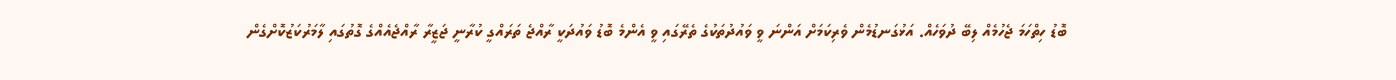ބޮޑު ހިތްހަމަ ޖެހުމެއް ލިބޭ ދުވަހެއް. އަޅުގަނޑުމެން ވެރިކަމަށް އަންނަ ވީ ވައުދުތަކުގެ ތެރޭގައި ވީ އެންމެ ބޮޑު ވައުދަކީ ރާއްޖެ ތަރައްގީ ކުރާނީ ޖަޒީރާ ރާއްޖެއެއްގެ ގޮތުގައި ލާމަރުކަޒުކޮށްގެން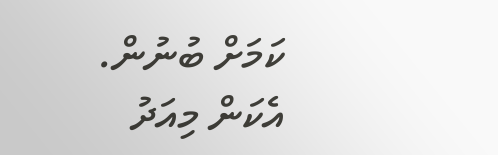ކަމަށް ބުނުން. އެކަން މިއަދު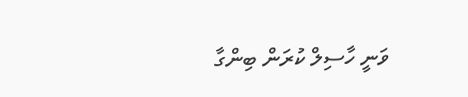ވަނީ ހާސިލް ކުރަން ބިންގާ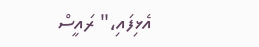އެޅިފައި،" ރައީސް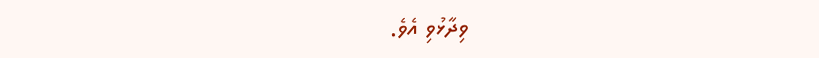ވިދާޅުވި އެވެ.